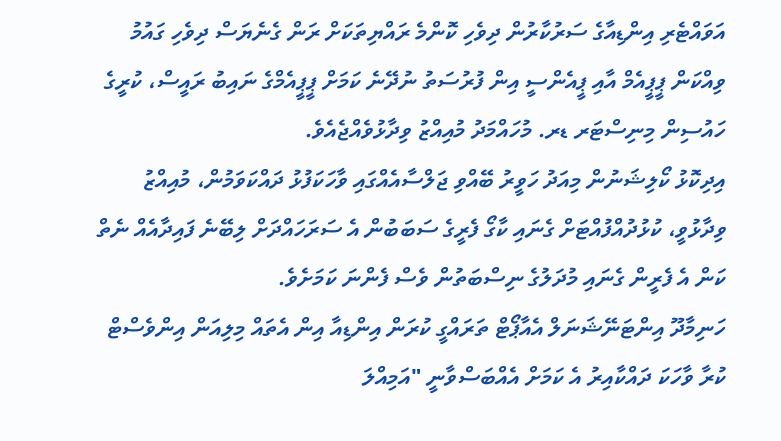އަވައްޓެރި އިންޑިއާގެ ސަރުކާރުން ދިވެހި ކޮންމެ ރައްޔިތަކަށް ރަން ގެނެޔަސް ދިވެހި ގައުމު ވިއްކަން ޕީޕީއެމް އާއި ޕީއެންސީ އިން ފުރުސަތު ނުދޭނެ ކަމަށް ޕީޕީއެމްގެ ނައިބު ރައީސް، ކުރީގެ ހައުސިން މިނިސްޓަރ ޑރ. މުހައްމަދު މުއިއްޒު ވިދާޅުވެއްޖެއެވެ.
އިދިކޮޅު ކޯލިޝަނުން މިއަދު ހަވީރު ބޭއްވި ޖަލްސާއެއްގައި ވާހަކަފުޅު ދައްކަވަމުން، މުއިއްޒު ވިދާޅުވީ، ކުޅުދުއްފުއްޓަށް ގެނައި ކާގޯ ފެރީގެ ސަބަބުން އެ ސަރަހައްދަށް ލިބޭނެ ފައިދާއެއް ނެތް ކަން އެ ފެރީން ގެނައި މުދަލުގެ ނިސްބަތުން ވެސް ފެންނަ ކަމަށެވެ.
ހަނިމާދޫ އިންޓަނޭޝަނަލް އެއާޕޯޓް ތަރައްގީ ކުރަން އިންޑިއާ އިން އެތައް މިލިއަން އިންވެސްޓް ކުރާ ވާހަކަ ދައްކާއިރު އެ ކަމަށް އެއްބަސްވާނީ "އަމިއްލަ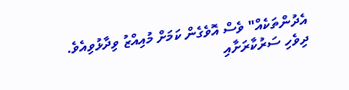އެދުންތަކެއް" ވެސް އޮވެގެން ކަމަށް މުއިއްޒު ވިދާޅުވިއެވެ.
ދިވެހި ސަރުކާރަށާއި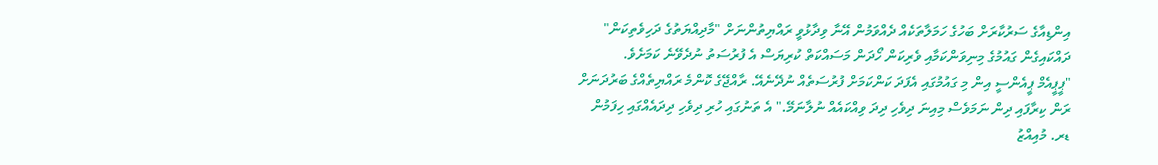އިންޑިއާގެ ސަރުކާރަށް ބަހުގެ ހަމަލާތަކެއް ދެއްވަމުން އޭނާ ވިދާޅުވީ ރައްޔިތުންނަށް "މާދިއްޔަތުގެ ދަހިވެތިކަން" ދައްކައިގެން ގައުމުގެ މިނިވަންކަމާއި ވެރިކަން ހޯދަން މަސައްކަތް ކުރިޔަސް އެ ފުރުސަތު ނުދެވޭނެ ކަމަށެވެ.
"ޕީޕީއެމް ޕީއެންސީ އިން މި ގައުމުގައި އެފަދަ ކަންކަމަށް ފުރުސަތެއް ނުދޭނެއޭ. ރާއްޖޭގެ ކޮންމެ ރައްޔިތެއްގެ ބަރުދަނަށް ރަން ކިރާފައި ދިން ނަމަވެސް މިއިނަ ދިވެހި ދިދަ ވިއްކައެއް ނުލާނަމޭ." އެ ތަނުގައި ހުރި ދިވެހި ދިދައެއްގައި ހިފަމުން ޑރ. މުއިއްޒު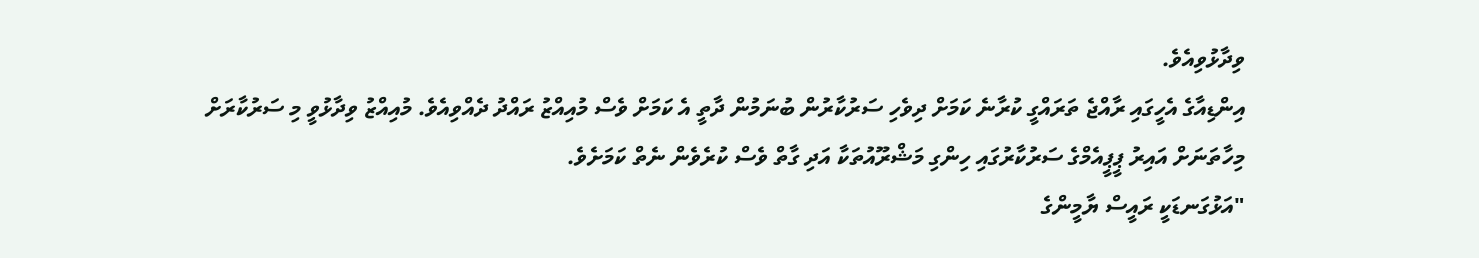ވިދާޅުވިއެވެ.
އިންޑިއާގެ އެހީގައި ރާއްޖެ ތަރައްގީ ކުރާނެ ކަމަށް ދިވެހި ސަރުކާރުން ބުނަމުން ދާތީ އެ ކަމަށް ވެސް މުއިއްޒު ރައްދު ދެއްވިއެވެ. މުއިއްޒު ވިދާޅުވީ މި ސަރުކާރަށް މިހާތަނަށް އައިރު ޕީޕީއެމްގެ ސަރުކާރުގައި ހިންގި މަޝްރޫއުތަކާ އަދި ގާތް ވެސް ކުރެވެން ނެތް ކަމަށެވެ.
"އަޅުގަނޑަކީ ރައީސް ޔާމީންގެ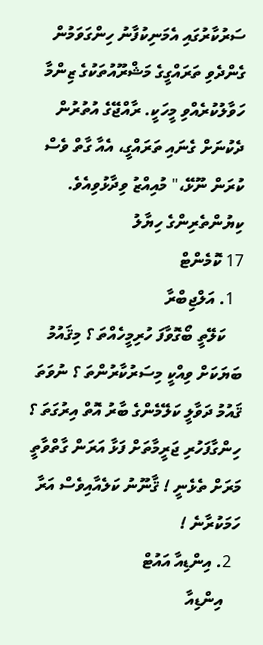ސަރުކާރުގައި އެމަނިކުފާނު ހިންގަވަމުން ގެންދެވި ތަރައްގީގެ މަޝްރޫއުތަކުގެ ޒިންމާ ހަވާލުކުރެއްވި މީހަކީ. ރާއްޖޭގެ އުތުރުން ދެކުނަށް ގެނައި ތަރައްގީ، އެއާ ގާތް ވެސް ކުރަން ނޫޅޭ،" މުއިއްޒު ވިދާޅުވިއެވެ.
ކިޔުންތެރިންގެ ހިޔާލު
17 ކޮމެންޓް
  1. އަލްޖިބްރާ
    ކަލޭތީ ބޯގޮވާފަ ހުރިމީހެއްތަ ؟ މިޤައުމު ބަޔަކަށް ވިއްކީ މިސަރުކާރުންތަ ؟ ނުވަތަ ޤައުމު ދަވާލީ ކަލޭމެންގެ ބާރު އޮތް އިރުގަތަ ؟ ހިންގާފަހުރި ޖަރީމާތަށް ފަޅާ އަރަން ގާތްވާތީ މަރަށް ތެޅެނީ ! ޤާނޫނު ކަލެއާއިވެސް އަރާ ހަމަކުރާނެ !
  2. އިންޑިއާ އައުޓް
    އިންޑިއާ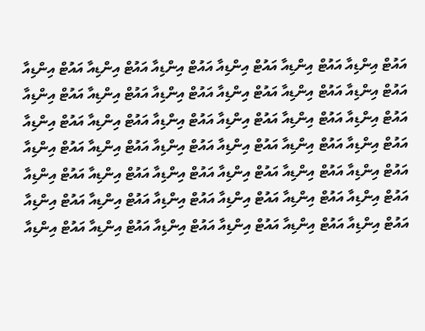އައުޓް އިންޑިއާ އައުޓް އިންޑިއާ އައުޓް އިންޑިއާ އައުޓް އިންޑިއާ އައުޓް އިންޑިއާ އައުޓް އިންޑިއާ އައުޓް އިންޑިއާ އައުޓް އިންޑިއާ އައުޓް އިންޑިއާ އައުޓް އިންޑިއާ އައުޓް އިންޑިއާ އައުޓް އިންޑިއާ އައުޓް އިންޑިއާ އައުޓް އިންޑިއާ އައުޓް އިންޑިއާ އައުޓް އިންޑިއާ އައުޓް އިންޑިއާ އައުޓް އިންޑިއާ އައުޓް އިންޑިއާ އައުޓް އިންޑިއާ އައުޓް އިންޑިއާ އައުޓް އިންޑިއާ އައުޓް އިންޑިއާ އައުޓް އިންޑިއާ އައުޓް އިންޑިއާ އައުޓް އިންޑިއާ އައުޓް އިންޑިއާ އައުޓް އިންޑިއާ އައުޓް އިންޑިއާ އައުޓް އިންޑިއާ އައުޓް އިންޑިއާ އައުޓް އިންޑިއާ އައުޓް އިންޑިއާ އައުޓް އިންޑިއާ އައުޓް އިންޑިއާ އައުޓް އިންޑިއާ އައުޓް އިންޑިއާ އައުޓް އިންޑިއާ އައުޓް އިންޑިއާ އައުޓް އިންޑިއާ އައުޓް އިންޑިއާ އައުޓް އިންޑިއާ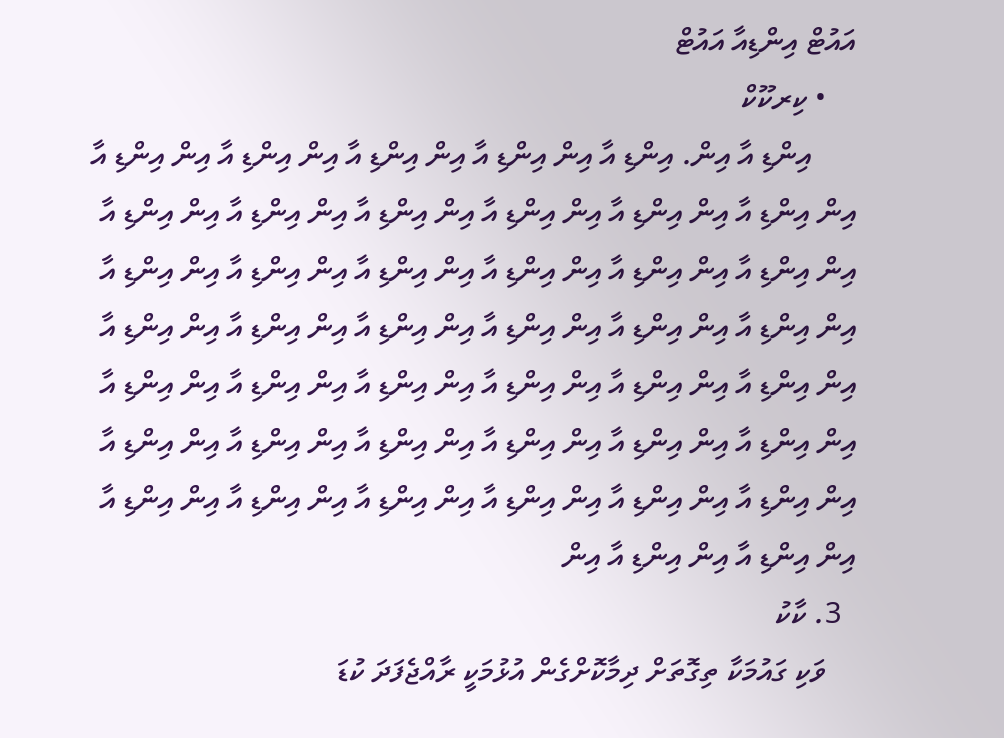އައުޓް އިންޑިއާ އައުޓް
    • ކިރކޫކް
      އިންޑި އާ އިން. އިންޑި އާ އިން އިންޑި އާ އިން އިންޑި އާ އިން އިންޑި އާ އިން އިންޑި އާ އިން އިންޑި އާ އިން އިންޑި އާ އިން އިންޑި އާ އިން އިންޑި އާ އިން އިންޑި އާ އިން އިންޑި އާ އިން އިންޑި އާ އިން އިންޑި އާ އިން އިންޑި އާ އިން އިންޑި އާ އިން އިންޑި އާ އިން އިންޑި އާ އިން އިންޑި އާ އިން އިންޑި އާ އިން އިންޑި އާ އިން އިންޑި އާ އިން އިންޑި އާ އިން އިންޑި އާ އިން އިންޑި އާ އިން އިންޑި އާ އިން އިންޑި އާ އިން އިންޑި އާ އިން އިންޑި އާ އިން އިންޑި އާ އިން އިންޑި އާ އިން އިންޑި އާ އިން އިންޑި އާ އިން އިންޑި އާ އިން އިންޑި އާ އިން އިންޑި އާ އިން އިންޑި އާ އިން އިންޑި އާ އިން އިންޑި އާ އިން އިންޑި އާ އިން އިންޑި އާ އިން އިންޑި އާ އިން އިންޑި އާ އިން އިންޑި އާ އިން
  3. ކާކު
    ވަކި ގައުމަކާ ތިގޮތަށް ދިމާކޮށްގެން އުޅުމަކީ ރާއްޖެފަދަ ކުޑަ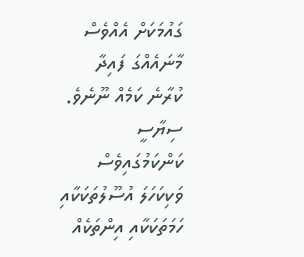ގައުމަކަށް އެއްވެސް މާނައެއްގަ ފައިދާ ކުރާނެ ކަމެއް ނޫނެވެ. ސިޔާސީ ކަންކަމުގައިވެސް ވަކިކަހަލަ އުސޫލުތަކަކާއި ހަމަތަކަކާއި އިންތަކެއް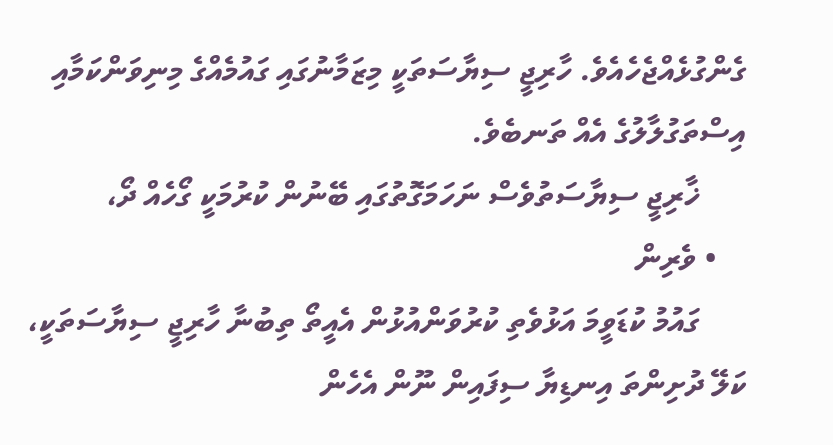ގެންގުޅެއްޖެހެއެވެ. ހާރިޖީ ސިޔާސަތަކީ މިޒަމާނުގައި ގައުމެއްގެ މިނިވަންކަމާއި އިސްތަގުލާލުގެ އެއް ތަނބެވެ.
      ޚާރިޖީ ސިޔާސަތުވެސް ނަހަމަގޮތުގައި ބޭނުން ކުރުމަކީ ގޯހެއް ދޯ،
    • ވެރިން
      ގައުމު ކުޑަވީމަ އަޅުވެތި ކުރުވަންއުޅުން އެއީތޯ ތިބުނާ ހާރިޖީ ސިޔާސަތަކީ، ކަލޭ ދުށިންތަ އިނޑިޔާ ސިފައިން ނޫން އެހެން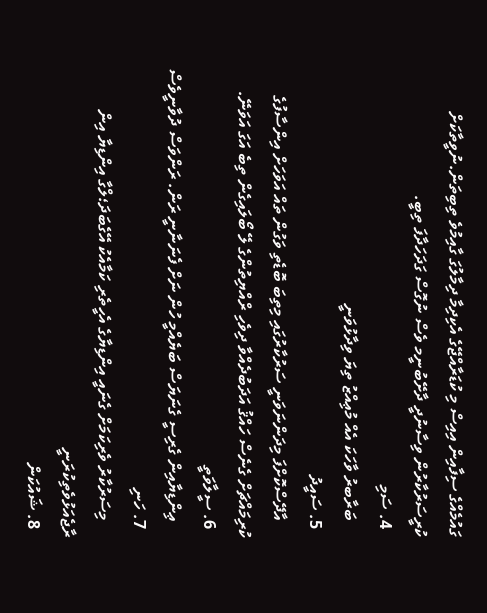ގައުމެއްގެ ސިފާއިން އިއިސް މި ކުޑަރާއްޖޭގެ އެކިދިމާ ދިމާލުގަ ގާއިމުވެ ތިބިތަން.ނުވީތާކަށް ކުރީސަރުކާރުން ވިސާނުދީ ދާށޭބުނީމ ވެސް ނުގޮސް ގަދަހަދާފަ ތިބީ.
  4. ސަމި
    ބަރާބރު ވާހަކަ އެއް މުޢިއްޒު ތިޔަ ވިދާޅުވަނީ
  5. ސައީދު
    އާދޭސްކޮށްފަ މިދަންނަވަނީ ސަރުކާރުގައި މިތިބަ ބޮޑެތި ވަގުން ތައް އަވަހަށް އިންސާފުގެ ކުރިމައްޗަށް ގެނެސް ހައްޤު އަދަބުދެއްވާ ދިވެހި ރްއްޔިތުންގެ ލޭ ބޯލައިގެން ތިބެ އަގަ އަވަނޭ.
  6. ސީލާވަތީ
    ޢިންޑިޔާއިން ގެރިސީ ގެނަޔަސް ބަޔެއްމީ ހުން ނަށް ފެނަނާނީ ރަން. ރަންވަސް ދުވާނީވެސް
  7. ހަނި
    މިސަރުކާރު ވެރިކަމަށް ގެނައީ އިންޑިޔާގެ އެހީތެރި ކަމާއެކު އޭގެބަދަ؛ލްގާ އިންޑިޔާ އިން ރާޖެއަޅުވެތިކުރަނީ
  8. ޝައުކަން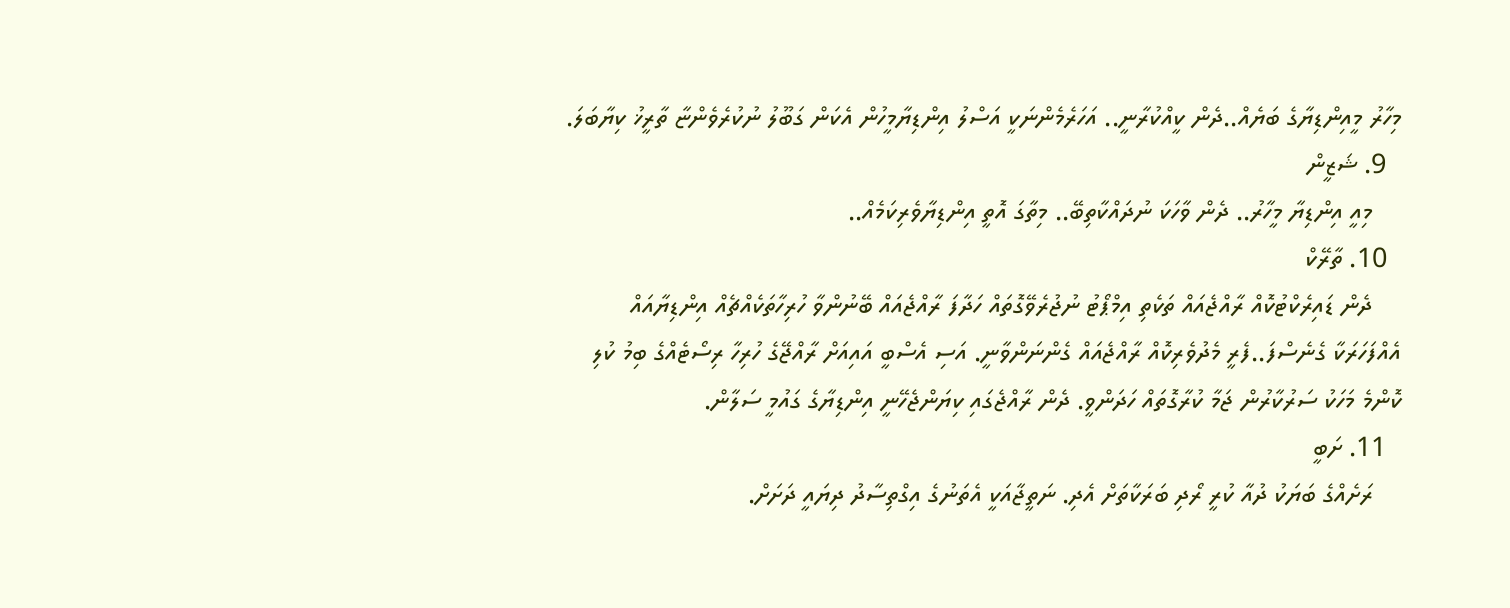މިހާރު މީއިންޑިޔާގެ ބަޔެއް..ދެން ކީއްކުރާނީ.. އަހަރެމެންނަކީ އަސްލު އިންޑިޔާމީހުން އެކަން ގަބޫލު ނުކުރެވެންޏާ ތާރީޚު ކިޔާބަލަ.
  9. ޝަޒީން
    މިއީ އިންޑިޔާ މީހާރު.. ދެން ވާހަކަ ނުދައްކާތިބޭ.. މިތާގަ އޮތީ އިންޑިޔާވެރިކަމެއް..
  10. ތާރޭކް
    ދެން ޑައިރެކްޓުކޮއް ރާއްޖެއައް ތަކެތި އިމްޕޯޓު ނުޖުރެވޭގޮތައް ހަދާފަ ރާއްޖެއައް ބޭނުންވާ ހުރިހާތަކެއްޗެއް އިންޑިޔާއައް އެއްފަހަރަކާ ގެނެސްފަ..ފެރީ މެދުވެރިކޮއް ރާއްޖެއައް ގެންނަންވާނީ. އަސި އެސްބީ އައިއަށް ރާއްޖޭގެ ހުރިހާ ރިސޯޓެއްގެ ބިމު ކުލި ކޮންމެ މަހަކު ސަރުކާރުން ޖަމާ ކުރާގޮތައް ހަދަންވީ. ދެން ރާއްޖެގައި ކިޔަންޖެހޭނީ އިންޑިޔާގެ ގައުމީ ސަލާން.
  11. ށަބީ
    ރަށެއްގެ ބަޔަކު ދުއާ ކުރީ ރޯދި ބަރަކާތަށް އެދި. ނަތީޖާއަކީ އެތަނުގެ އިގްތިސާދު ދިޔައީ ދަށަށް.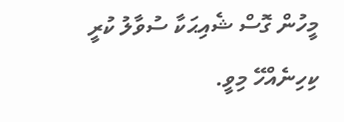މީހުން ގޮސް ޝެއިޙަކާ ސުވާލު ކުރީ ކިހިނެއްހޭ މިވީ.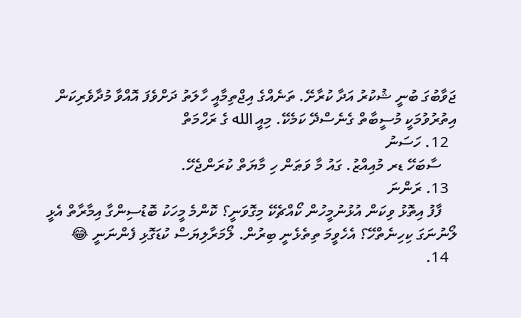ޖަވާބުގަ ބުނީ ޝުކުރު އަދާ ކުރާށޭ. ތަނެއްގެ އިޖްތިމާއީ ހާލަތު ދަށްވެފަ އޮއްވާ މުދާވެރިކަން އިތުރުވުމަކީ މުސީބާތް ގެނެސްދޭ ކަމެކޭ. މިއީ الله ގެ ރަހްމަތް
  12. ހަސަނު
    ސާބަހޭ ޑރ މުއިއްޒު. ގައު މާ ވަޠަން ހި މާޔަތް ކުރަންޖެހޭ.
  13. ރަންނަ
    ފާފު އިތޮޅު ވިކަން އުޅުނުމީހުން ކޯއްޗެކޭ މިގޮވަނީ؟ ކޮންމެ މީހަކު ބޮޑުސިންގާ އިމާރާތް އެޅީ ލޯނުނަގަ ކިހިނެތްހޭ؟ އެހެވީމަ ތިތެޅެނީ ބިރުން. ލޯމަރާލިޔަސް ކުޑަގޮޅި ފެންނަނީ 😂
  14.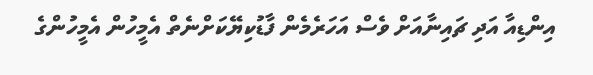އިންޑިއާ އަދި ޗައިނާއަށް ވެސް އަހަރެމެން ފާޑުކިޔޭކަށްނެތް އެމީހުން އެމީހުންގެ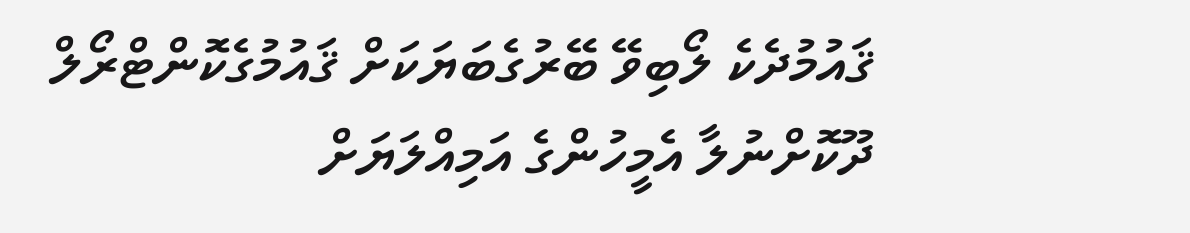ޤައުމުދެކެ ލޯބިވޭ ބޭރުގެބަޔަކަށް ޤައުމުގެކޮންޓްރޯލް ދޫކޮށްނުލާ އެމީހުންގެ އަމިއްލަޔަށް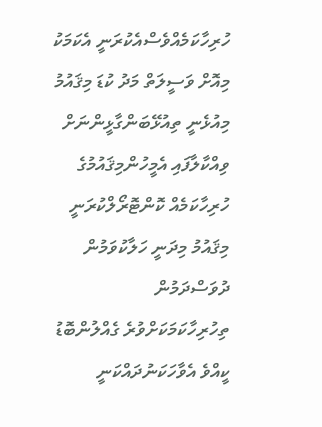ހުރިހާކަމެއްވެސްއެކުރަނީ އެކަމަކު މިއޮށް ވަސީލަތް މަދު ކުޑަ މިޤައުމު މިއުޅެނީ ތިއުޅޭބަންގާޅީންނަށް ވިއްކާލާފައި އެމީހުންމިޤައުމުގެ ހުރިހާކަމެއް ކޮންޓޮރޯލްކުރަނީ މިޤައުމު މިދަނީ ހަލާކުވަމުން ދުވަސްދަމުން ތިހުރިހާކަމަކަށްވުރެ ގެއްލުންބޮޑު ކީއްވެ އެވާހަކަނުދައްކަނީ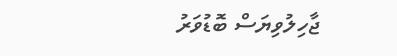ޖާހިލުވިޔަސް ބޮޑުވަރު